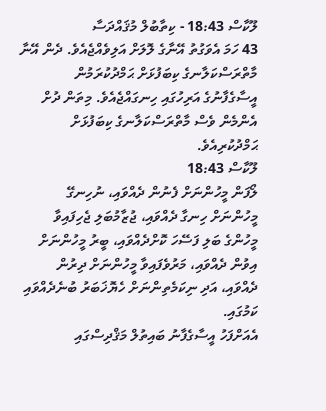ލޫކާސް 18:43 - ކިތާބުލް މުޤައްދަސާ
43 ހަމަ އެވަގުތު އޭނާގެ ލޮލަށް އަލިވެއްޖެއެވެ. ދެން އޭނާ މާތްރަސްކަލާނގެ ކިބަފުޅަށް ޙަމްދުކުރަމުން އީސާގެފާނުގެ އަރިހުގައި ހިނގައްޖެއެވެ. މިތަން ދުށް އެންމެން ވެސް މާތްރަސްކަލާނގެ ކިބަފުޅަށް ޙަމްދުކުރިއެވެ.
ލޫކާސް 18:43
ލޯފަން މީހުންނަށް ފެނުން ދެއްވައި، ނުހިނގޭ މީހުންނަށް ހިނގާ ދެއްވައި، ޖުޒާމުބަލި ޖެހިފައިވާ މީހުންގެ ބަލި ފަސޭހަ ކޮށްދެއްވައި، ބީރު މީހުންނަށް އިވުން ދެއްވައި، މަރުވެފައިވާ މީހުންނަށް ދިރުން ދެއްވައި، އަދި ނިކަމެތިންނަށް ހެޔޮޚަބަރު ބުނެދެއްވައި ކަމުގައި.
އެއަށްފަހު އީސާގެފާނު ބައިތުލް މަޤްދިސްގައި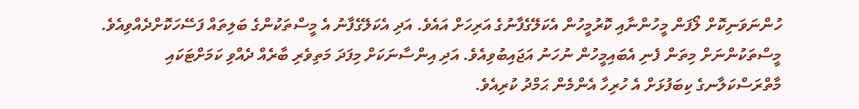ހުންނަވަނިކޮށް ލޯފަން މީހުންނާއި ކޮރުމީހުން އެކަލޭގެފާނުގެ އަރިހަށް އައެވެ. އަދި އެކަލޭގެފާނު އެ މީސްތަކުންގެ ބަލިތައް ފަސޭހަކޮށްދެއްވިއެވެ.
މީސްތަކުންނަށް މިތަން ފެނި އެބައިމީހުން ނުހަނު އަޖައިބުވިއެވެ. އަދި އިންސާނަކަށް މިފަދަ މަތިވެރި ބާރެއް ދެއްވި ކަމަށްޓަކައި މާތްރަސްކަލާނގެ ކިބަފުޅަށް އެ ހުރިހާ އެންމެން ޙަމްދު ކުރިއެވެ.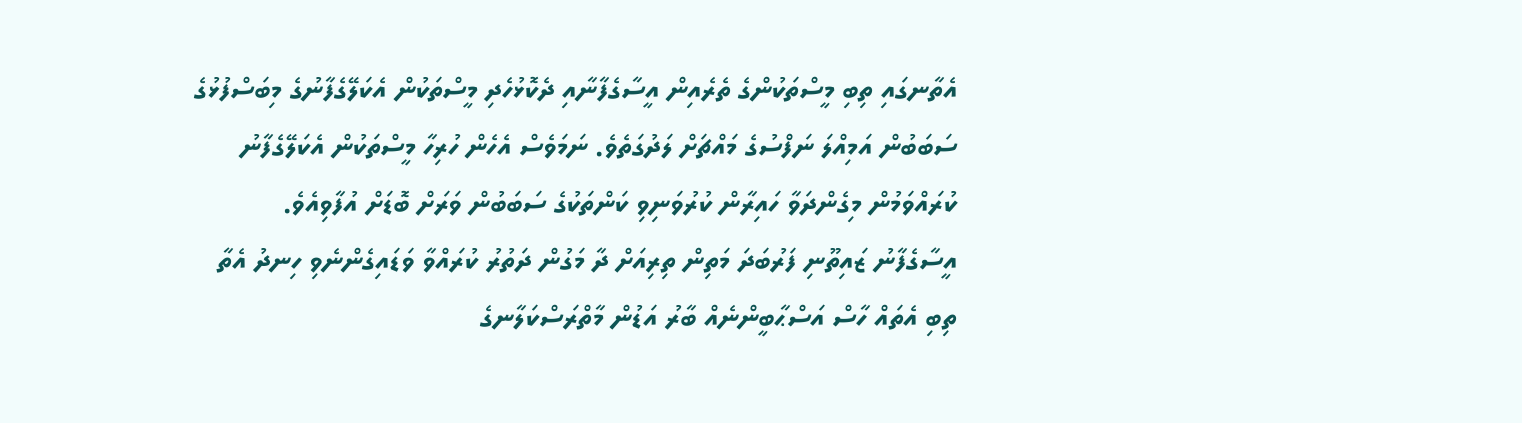އެތާނގައި ތިބި މީސްތަކުންގެ ތެރެއިން އީސާގެފާނާއި ދެކޮޅުހެދި މީސްތަކުން އެކަލޭގެފާނުގެ މިބަސްފުޅުގެ ސަބަބުން އަމިއްލަ ނަފްސުގެ މައްޗަށް ލަދުގަތެވެ. ނަމަވެސް އެހެން ހުރިހާ މީސްތަކުން އެކަލޭގެފާނު ކުރައްވަމުން މިގެންދަވާ ހައިރާން ކުރުވަނިވި ކަންތަކުގެ ސަބަބުން ވަރަށް ބޮޑަށް އުފާވިއެވެ.
އީސާގެފާނު ޒައިތޫނި ފަރުބަދަ މަތިން ތިރިއަށް ދާ މަގުން ދަތުރު ކުރައްވާ ވަޑައިގެންނެވި ހިނދު އެތާ ތިބި އެތައް ހާސް އަސްޙާބީންނެއް ބާރު އަޑުން މާތްރަސްކަލާނގެ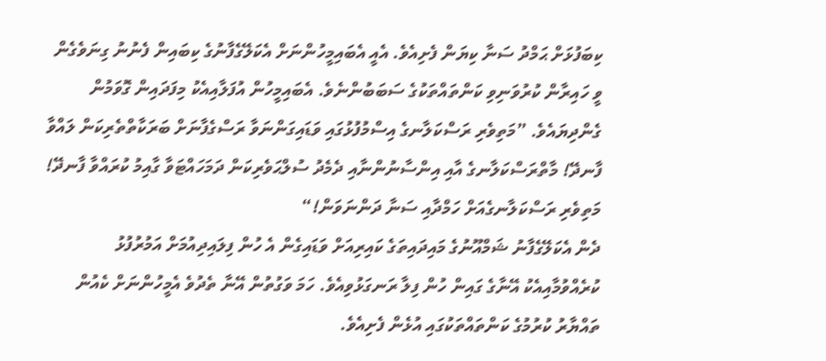ކިބަފުޅަށް ޙަމްދު ސަނާ ކިޔަން ފެށިއެވެ. އެއީ އެބައިމީހުންނަށް އެކަލޭގެފާނުގެ ކިބައިން ފެނުނު ގިނަވެގެން ވީ ހައިރާން ކުރުވަނިވި ކަންތައްތަކުގެ ސަބަބުންނެވެ. އެބައިމީހުން އުފަލާއިއެކު މިފަދައިން ގޮވަމުން ގެންދިޔައެވެ. ”މަތިވެރި ރަސްކަލާނގެ އިސްމުފުޅުގައި ވަޑައިގަންނަވާ ރަސްގެފާނަށް ބަރަކާތްތެރިކަން ލައްވާ ފާނދޭ! މާތްރަސްކަލާނގެ އާއި އިންސާނުންނާއި ދެމެދު ސުލްޙަވެރިކަން ދަމަހައްޓަވާ ގާއިމު ކުރައްވާ ފާނދޭ! މަތިވެރި ރަސްކަލާނގެއަށް ހަމްދާއި ސަނާ ދަންނަވަން!“
ދެން އެކަލޭގެފާނު ޝަމްއޫނުގެ މައިދައިތަގެ ކައިރިއަށް ވަޑައިގެން އެ ހުން ފިލައިދިއުމަށް އަމުރުފުޅު ކުރެއްވުމާއިއެކު އޭނާގެ ގައިން ހުން ފިލާ ރަނގަޅުވިއެވެ. ހަމަ ވަގުތުން އޭނާ ތެދުވެ އެމީހުންނަށް ކެއުން ތައްޔާރު ކުރުމުގެ ކަންތައްތަކުގައި އުޅެން ފެށިއެވެ.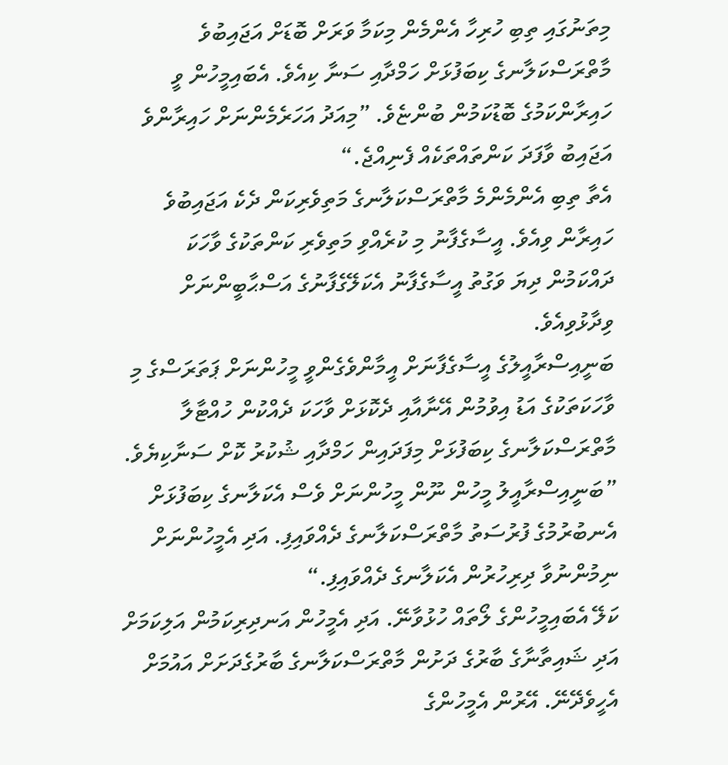މިތަނުގައި ތިބި ހުރިހާ އެންމެން މިކަމާ ވަރަށް ބޮޑަށް އަޖައިބުވެ މާތްރަސްކަލާނގެ ކިބަފުޅަށް ހަމްދާއި ސަނާ ކިއެވެ. އެބައިމީހުން ވީ ހައިރާންކަމުގެ ބޮޑުކަމުން ބުންޏެވެ. ”މިއަދު އަހަރެމެންނަށް ހައިރާންވެ އަޖައިބު ވާފަދަ ކަންތައްތަކެއް ފެނިއްޖެ.“
އެތާ ތިބި އެންމެންމެ މާތްރަސްކަލާނގެ މަތިވެރިކަން ދެކެ އަޖައިބުވެ ހައިރާން ވިއެވެ. އީސާގެފާނު މި ކުރެއްވި މަތިވެރި ކަންތަކުގެ ވާހަކަ ދައްކަމުން ދިޔަ ވަގުތު އީސާގެފާނު އެކަލޭގެފާނުގެ އަސްޙާބީންނަށް ވިދާޅުވިއެވެ.
ބަނީއިސްރާއީލުގެ އީސާގެފާނަށް އީމާންވެގެންވީ މީހުންނަށް ޕަތަރަސްގެ މި ވާހަކަތަކުގެ އަޑު އިވުމުން އޭނާއާއި ދެކޮޅަށް ވާހަކަ ދެއްކުން ހުއްޓާލާ މާތްރަސްކަލާނގެ ކިބަފުޅަށް މިފަދައިން ހަމްދާއި ޝުކުރު ކޮށް ސަނާކިޔެވެ. ”ބަނީއިސްރާއީލު މީހުން ނޫން މީހުންނަށް ވެސް އެކަލާނގެ ކިބަފުޅަށް އެނބުރުމުގެ ފުރުސަތު މާތްރަސްކަލާނގެ ދެއްވައިފި. އަދި އެމީހުންނަށް ނިމުންނުވާ ދިރިހުރުން އެކަލާނގެ ދެއްވައިފި.“
ކަލޭ އެބައިމީހުންގެ ލޯތައް ހުޅުވާނޭ. އަދި އެމީހުން އަނދިރިކަމުން އަލިކަމަށް އަދި ޝައިތާނާގެ ބާރުގެ ދަށުން މާތްރަސްކަލާނގެ ބާރުގެދަށަށް އައުމަށް އެހީވެދޭނޭ. އޭރުން އެމީހުންގެ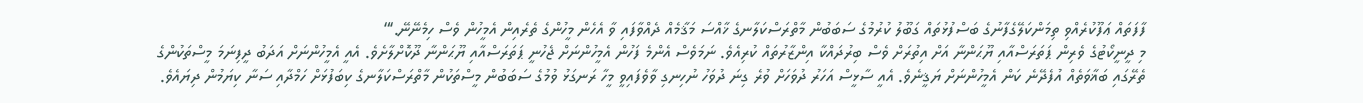ފާފަތައް ޢަފޫކުރެއްވި ތިމަންކަލޭގެފާނުގެ ބަސްފުޅުތައް ގަބޫލު ކުރުމުގެ ސަބަބުން މާތްރަސްކަލާނގެ ޚާއްސަ މަޤާމެއް ދެއްވާފައި ވާ އެހެން މީހުންގެ ތެރެއިން އެމީހުން ވެސް ހިމެނޭނޭ.‘“
މި ދީނީކޯޓުގެ ވެރިން ޕަތަރަސްއާއި ޔޫޙަންނާ އަށް އިތުރަށް ވެސް ބިރުދައްކާ އިންޒާރުތައް ކުރިއެވެ. ނަމަވެސް އެންމެ ފަހުން އެމީހުންނަށް ޖެހުނީ ޕަތަރަސްއާއި ޔޫޙަންނާ ދޫކޮށްލާށެވެ. އެއީ އެމީހުންނަށް އަދަބު ދީފިނަމަ މީސްތަކުންގެ ތެރޭގައި ބަޣާވަތެއް އުފެދޭނެ ކަން އެމީހުންނަށް ޔަޤީނެވެ. އެއީ ސާޅީސް އަހަރު ދުވަހަށް ވުރެ ގިނަ ދުވަހު ނުހިނގި ވާވެފައިވީ މީހާ ރަނގަޅު ވުމުގެ ސަބަބުން މީސްތަކުން މާތްރަސްކަލާނގެ ކިބަފުޅަށް ހަމްދާއި ސަނާ ކިޔަމުން ދިޔައެވެ.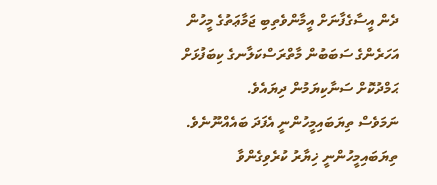ދެން އީސާގެފާނަށް އީމާންވެތިބި ޖަމާޢަތުގެ މީހުން އަހަރެންގެ ސަބަބުން މާތްރަސްކަލާނގެ ކިބަފުޅަށް ޙަމްދުކޮށް ސަނާކިޔަމުން ދިޔައެވެ.
ނަމަވެސް ތިޔަބައިމީހުންނީ އެފަދަ ބައެއްނޫނެވެ. ތިޔަބައިމީހުންނީ ޚިޔާރު ކުރެވިގެންވާ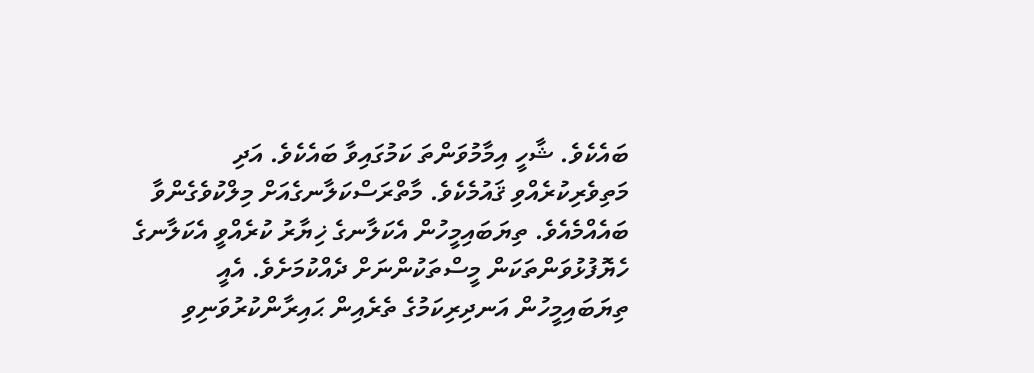ބައެކެވެ. ޝާހީ އިމާމުވަންތަ ކަމުގައިވާ ބައެކެވެ. އަދި މަތިވެރިކުރެއްވި ޤައުމެކެވެ. މާތްރަސްކަލާނގެއަށް މިލްކުވެގެންވާ ބައެއްމެއެވެ. ތިޔަބައިމީހުން އެކަލާނގެ ޚިޔާރު ކުރެއްވީ އެކަލާނގެ ހެޔޮފުޅުވަންތަކަން މީސްތަކުންނަށް ދެއްކުމަށެވެ. އެއީ ތިޔަބައިމީހުން އަނދިރިކަމުގެ ތެރެއިން ޙައިރާންކުރުވަނިވި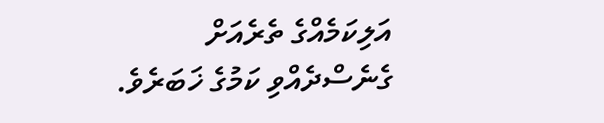އަލިކަމެއްގެ ތެރެއަށް ގެނެސްދެއްވި ކަމުގެ ޚަބަރެވެ.